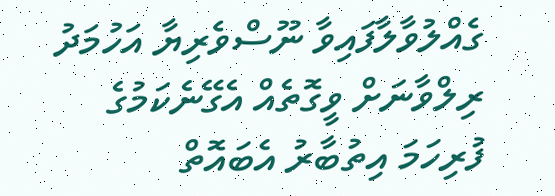ގެއްލުވާލާފައިވާ ނޫސްވެރިޔާ އަހުމަދު ރިލްވާނަށް ވީގޮތެއް އެގޭނެކަމުގެ ފުރިހަމަ އިތުބާރު އެބައޮތް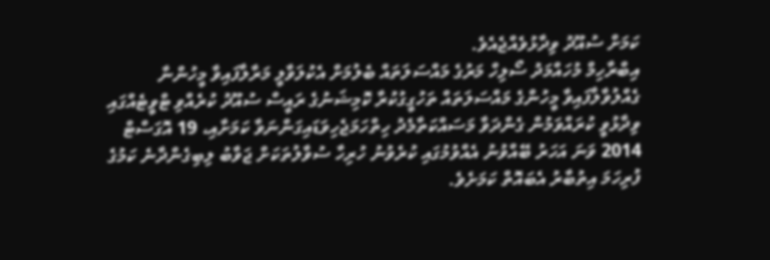ކަމަށް ސުއޫދު ވިދާޅުވެއްޖެއެވެ.
އިބްރާހިމް މުހައްމަދު ސޯލިހް މަރުގެ މައްސަލަތައް ބެލުމަށް އެކުލަވާލީ މަރާލާފައިވާ މީހުންނާ ގެއްލުވާލާފައިވާ މީހުންގެ މައްސަލަތައް ތަހުގީގުކުރާ ކޮމިޝަނުގެ ރައީސް ސުއޫދު ކުރެއްވި ޓްވީޓެއްގައި ވިދާޅުވީ ކުރައްވަމުން ގެންދަވާ މަސައްކަތާމެދު ހިތްހަމަޖެހިވަޑައިގަންނަވާ ކަމަށާއި، 19 އޮގަސްޓް 2014 ވަނަ އަހަރު ބޭއްވުނު އެއްވުމުގައި ކުރެވުނު ހުރިހާ ސުވާލުތަކަށް ޖަވާބު ލިބިގެންދާނެ ކަމުގެ ފުރިހަމަ އިތުބާރު އެބައޮތް ކަމަށެވެ.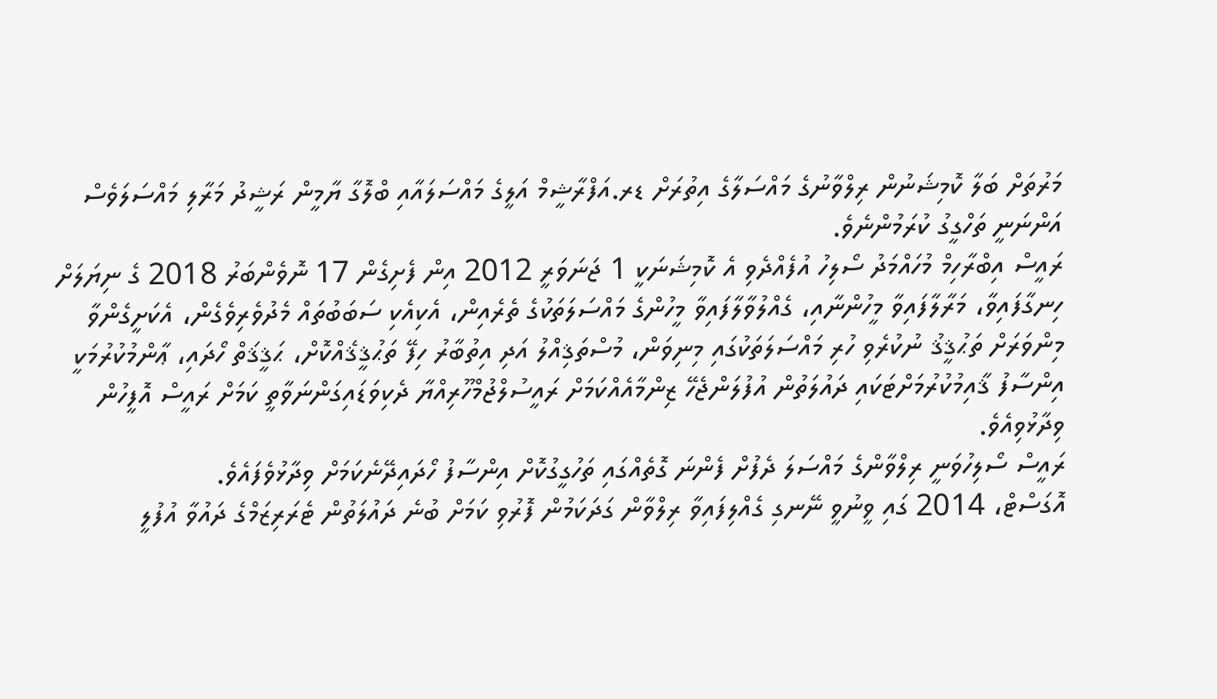މަރުތަށް ބަލާ ކޮމިޝަނުން ރިލްވާނުގެ މައްސަލާގެ އިތުރަށް ޑރ.އަފްރާޝީމް އަލީގެ މައްސަލައާއި ބްލޮގާ ޔާމީން ރަޝީދު މަރާލި މައްސަލަވެސް އަންނަނީ ތަހްގީގު ކުރަމުންނެވެ.
ރައީސް އިބްރާހިމް މުހައްމަދު ސޯލިހު އުފެއްދެވި އެ ކޮމިޝަނަކީ 1 ޖަނަވަރީ 2012 އިން ފެށިގެން 17 ނޮވެންބަރު 2018 ގެ ނިޔަލަށް ހިނގާފައިވާ، މަރާލާފައިވާ މީހުންނާއި، ގެއްލުވާލާފައިވާ މީހުންގެ މައްސަލަތަކުގެ ތެރެއިން، އެކިއެކި ސަބަބުތައް މެދުވެރިވެގެން، އެކަށީގެންވާ މިންވަރަށް ތަޙުޤީޤު ނުކުރެވި ހުރި މައްސަލަތަކުގައި މިނިވަން، މުސްތަޤިއްލު އަދި އިތުބާރު ހިފޭ ތަޙުޤީޤެއްކޮށް، ޙަޤީޤަތް ހޯދައި، ޢާންމުކުރުމަކީ އިންސާފު ޤާއިމުކުރުމަށްޓަކައި ދައުލަތުން އުފުލަންޖެހޭ ޒިންމާއެއްކަމަށް ރައީސުލްޖުމްހޫރިއްޔާ ދެކިވަޑައިގަންނަވާތީ ކަމަށް ރައީސް އޮފީހުން ވިދާޅުވިއެވެ.
ރައީސް ސޯލިހުވަނީ ރިލްވާންގެ މައްސަލަ ދެފުށް ފެންނަ ގޮތެއްގައި ތަހުގީގުކޮށް އިންސާފު ހޯދައިދޭނެކަމަށް ވިދާޅުވެފައެވެ.
އޮގަސްޓް، 2014 ގައި ވީނުވީ ނޭނގި ގެއްލިފައިވާ ރިލްވާން ގަދަކަމުން ފޮރުވި ކަމަށް ބުނެ ދައުލަތުން ޓެރަރިޒަމްގެ ދައުވާ އުފުލީ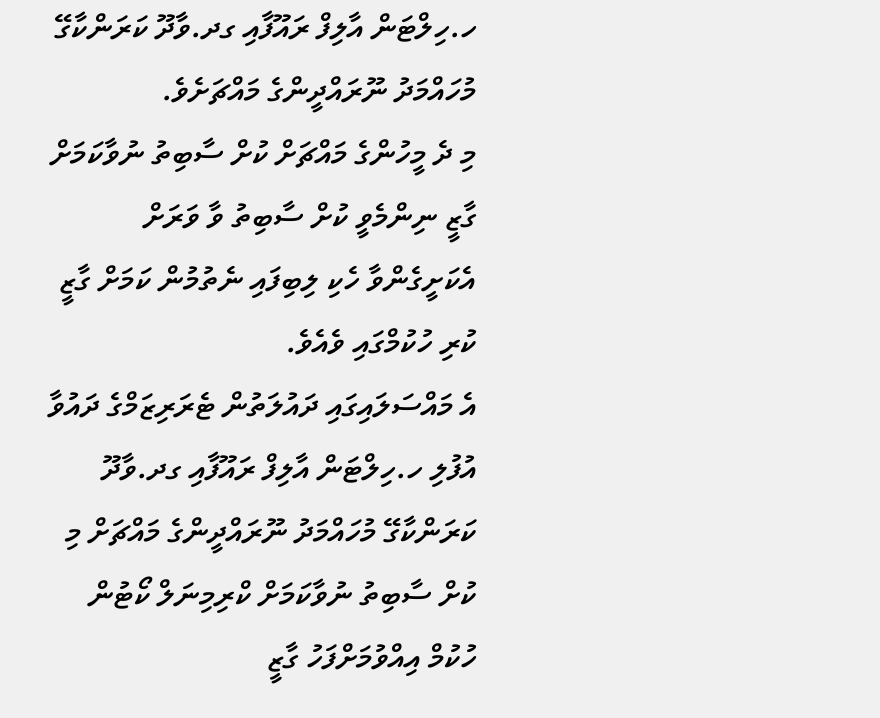ހ.ހިލްޓަން އާލިފް ރައޫފާއި ގދ.ވާދޫ ކަރަންކާގޭ މުހައްމަދު ނޫރައްދީންގެ މައްޗަށެވެ.
މި ދެ މީހުންގެ މައްޗަށް ކުށް ސާބިތު ނުވާކަމަށް ގާޒީ ނިންމެވީ ކުށް ސާބިތު ވާ ވަރަށް އެކަށީގެންވާ ހެކި ލިބިފައި ނެތުމުން ކަމަށް ގާޒީ ކުރި ހުކުމްގައި ވެއެވެ.
އެ މައްސަލައިގައި ދައުލަތުން ޓެރަރިޒަމްގެ ދައުވާ އުފުލި ހ.ހިލްޓަން އާލިފް ރައޫފާއި ގދ.ވާދޫ ކަރަންކާގޭ މުހައްމަދު ނޫރައްދީންގެ މައްޗަށް މި ކުށް ސާބިތު ނުވާކަމަށް ކްރިމިނަލް ކޯޓުން ހުކުމް އިއްވުމަށްފަހު ގާޒީ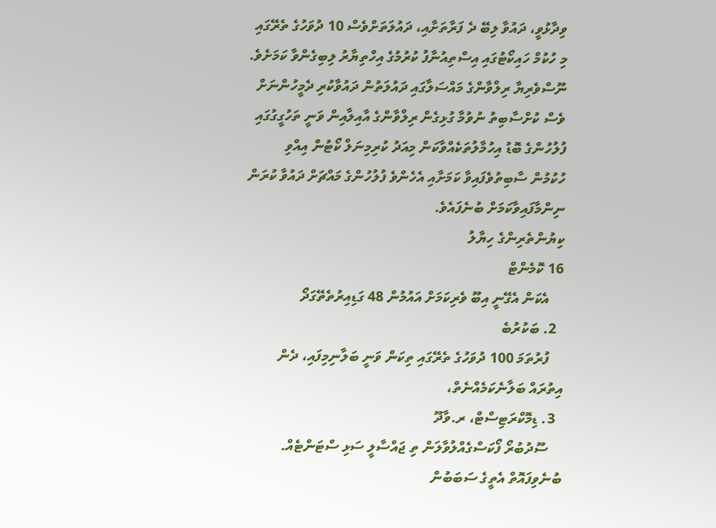ވިދާޅުވީ، ދައުވާ ލިބޭ ދެ ފަރާތަށާއި، ދައުލަތަށްވެސް 10 ދުވަހުގެ ތެރޭގައި މި ހުކުމް ހައިކޯޓުގައި އިސްތިއުނާފު ކުރުމުގެ އިހްތިޔާރު ލިބިގެންވާ ކަމަށެވެ.
ނޫސްވެރިޔާ ރިލްވާންގެ މައްސަލާގައި ދައުލަތުން ދައުވާކުރި ދެމީހުންނަށް ވެސް ކުށްސާބިތު ނުވުމާ ގުޅިގެން ރިލްވާންގެ އާއިލާއިން ވަނީ ތަހުގީގުގައި ފުލުހުންގެ ބޮޑު އިހުމާލުތަކެއްވާކަން މިއަދު ކުރިމިނަލް ކޯޓުން އިއްވި ހުކުމުން ސާބިތުވެފައިވާ ކަމަށާއި އެހެންވެ ފުލުހުންގެ މައްޗަށް ދައުވާ ކުރަން ނިންމާފައިވާކަމަށް ބުނެފައެވެ.
ކިޔުންތެރިންގެ ހިޔާލު
16 ކޮމެންޓް
    އެކަން އެގޭނީ އިބޫ ވެރިކަމަށް އައުމުން 48 ގަޑިއިރުތެތޭގަދޯ
  2. ބަކުރުބެ
    ފުރުތަމަ 100 ދުވަހުގެ ތެރޭގައި ތިކަން ވަނީ ބަލާނިމިފައި، ދެން އިތުރައް ބަލާނެކަމެއްނެތް،
  3. ޑިމޮކްރަޓިސްޓް، ރ.ވާދޫ
    ސޫދުބުރޯ ފޯކަސްގެއްލުވާލަން ތި ޖައްސާލީ ސަޅި ސްޓަންޓެއް. ބުނެވިފައޮތް އެތީގެ ސަބަބުން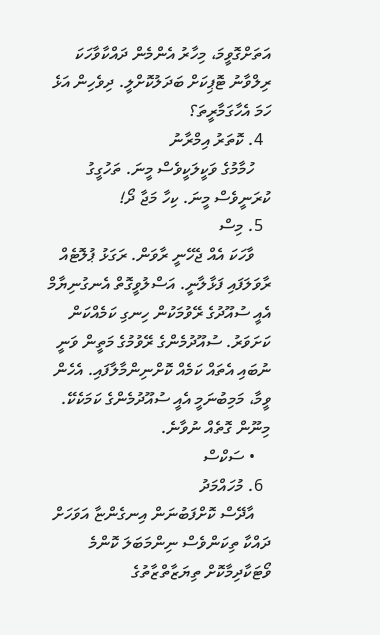އަތަށްގޮވީމަ، މިހާރު އެންމެން ދައްކާވާހަކަ ރިލްވާނު ޓޮޕިކަށް ބަދަލުކޮށްލީ. ދިވެހިން އަޅެ ހަމަ އެހާގަމާރީތަ؟
  4. ކޮތަރު އިމްރާނު
    ހުމާމުގެ ވަކީލަކީވެސް މީނަ. ތަހުގީގު ކުރަނީވެސް މީނަ. ކިހާ މަޖާ ދޯ!
  5. މިސް
    ވާހަކަ އެއް ޖެހޭނީ ރާވަން. ރަގަޅު ޕުލޮޓެއް ރާވަލަފައި ފަޅާލާނީ. އަސްލުވީގޮތް އެނގުނިޔާމް އެއީ ސުއޫދުގެ ރޭވުމަކުން ހިނގި ކަމެއްކަން ކަށަވަރު. ސުއޫދުމެންގެ ރޭވުމުގެ މަތީން ވަނީ ނުބައި އެތައް ކަމެއް ކޮށްނިންމާލާފައި. އެހެން ވީމާ، މަމިބުނަމީ އެއީ ސުއޫދުމެންގެ ކަމަކެކޭ. މިނޫން ގޮތެއް ނުވާނެ.
    • ސަކްސް
  6. މުހައްމަދު
    އާދޭސް ކޮށްފަބުނަން އިނގެންޏާ އަވަހަށް ދައްކާ ތިކަންވެސް ނިންމަބަލަ ކޮންމެ ވޯޓަކާދިމާކޮށް ތިޔަޒާތްޒާތުގެ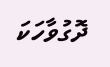ދޮގުވާހަކަ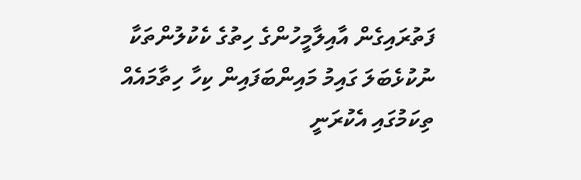ފަތުރައިގެން އާއިލާމީހުންގެ ހިތުގެ ކެކުލުންތަކާ ނުކުޅެބަލަ ގައިމު މައިންބަފައިން ކިހާ ހިތާމައެއް ތިކަމުގައި އެކުރަނީ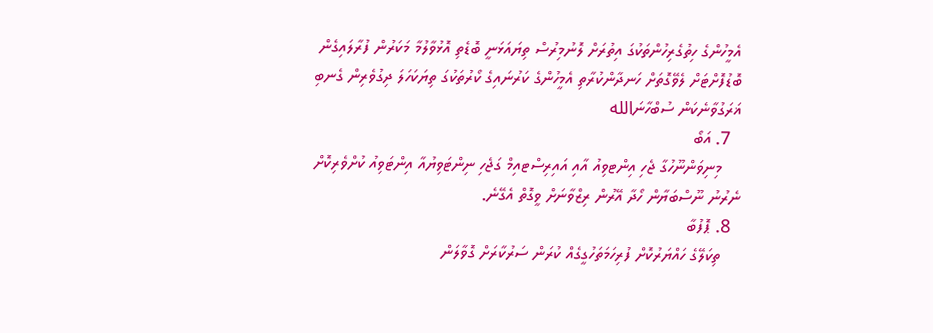އެމީހުންގެ ހިތުގެރިހުންތަކުގަ އިތުރަށް ލޮނުމިރުސް ތިޔައަޅަނީ ބޮޑެތި އޮޅުވާލުމާ މަކަރުން ފުރާލައިގެން ބޮޑުފޮށްޓަށް ލެވޭގޮތަށް ހަނދާންކުރާތި އެމީހުންގެ ކަރުނައިގެ ކޯރުތަކުގަ ތިޔަކަހަލަ ދިގުވެރިން ގެނބި ޣަރަގުވާނެކަން ސުބްހާނަالله
  7. އަބޯ
    މިނިވަންނޫހުގާ ޖެހި އިންޓވިއު އާއި އައިރިސްޓއިމް ގަޖެހި ނިންޓަވިޔުއާ އިންޓަވިއު ކުށްވެރިކޮށް ނެރުނު ނޫސްބަޔާން ހޯދާ އޭރުން ރިޒްވާނަށް ވީގޮތް އެގޭނެ.
  8. ޕޮފުބާ
    ތިކަލޭގެ ހައްޔަރުކޮށް ފުރިހަމަތަހުގީގެއް ކުރަން ސަރުކާރަށް ގޮވާލަން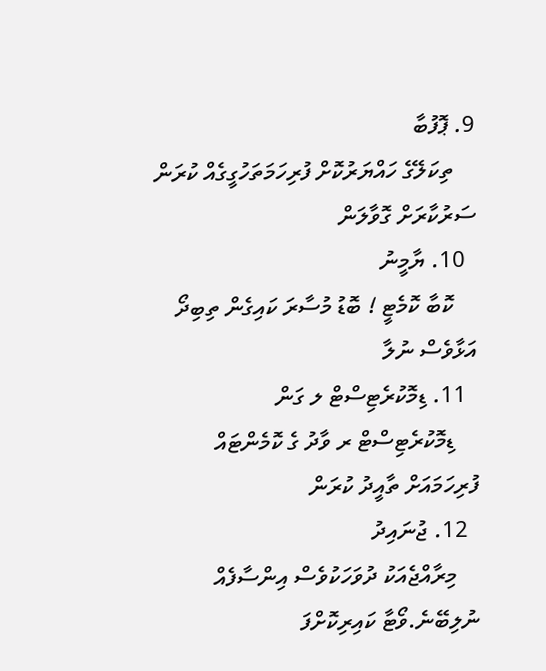9. ޕޮފުބާ
    ތިކަލޭގެ ހައްޔަރުކޮށް ފުރިހަމަތަހުގީގެއް ކުރަން ސަރުކާރަށް ގޮވާލަން
  10. ޔާމީނު
    ކޮބާ ކޮމެޓީ ! ބޮޑު މުސާރަ ކައިގެން ތިބިދޯ އަޅާވެސް ނުލާ
  11. ޑިމޮކުރެޓިސްޓް ލ ގަން
    ޑިމޮކުރެޓިސްޓް ރ ވާދު ގެ ކޮމެންޓައް ފުރިހަމައަށް ތާއީދު ކުރަން
  12. ޖުނައިދު
    މިރާއްޖެއަކު ދުވަހަކުވެސް އިންސާފެއް ނުލިބޭނެ.ވޯޓާ ކައިރިކޮށްފަ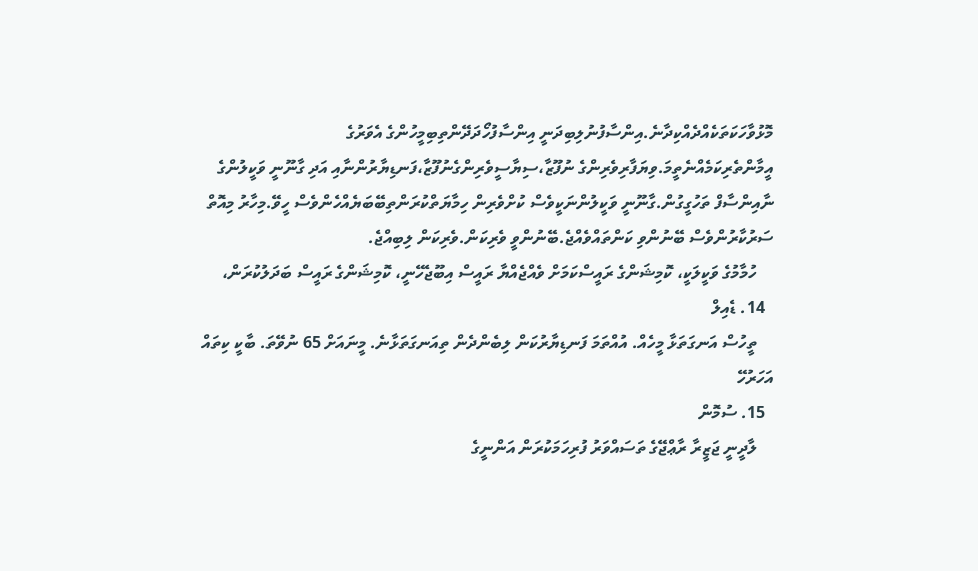މޮޅުވާހަކަތަކެއްދެއްކިދާނެ.އިންސާފުނުލިބިދަނީ އިންސާފުހޯދަދޭންތިބިމީހުންގެ އެވަރުގެ އީމާންތެރިކަމެއްނެތީމަ.ވިޔަފާރިވެރިންގެ ނުފޫޒާ،ސިޔާސީވެރިންގެނުފޫޒާ،ފަނޑިޔާރުންނާއި އަދި ގާނޫނީ ވަކީލުންގެ ނާއިންސާފް ތަހުގީގުން.ގާނޫނީ ވަކީލުންނަކީވެސް ކުށްވެރިން ހިމާޔަތްކުރަންތިބޭބަޔެއްހެންވެސް ހީވޭ.މިހާރު މިއޮތް ސަރުކާރުންވެސް ބޭނުންވި ކަންތައްވެއްޖެ.ބޭނުންވީ ވެރިކަން.ވެރިކަން ލިބިއްޖެ.
    ހުމާމުގެ ވަކީލަކީ، ކޮމިޝަންގެ ރައީސްކަމަށް ވެއްޖެއްޔާ ރައީސް އިބޫޖެހޭނީ، ކޮމިޝަންގެ ރައީސް ބަދަލުކުރަން،
  14. ޑެއިލް
    ތީހުސް އަނގަތަޅާ މީހެއް. އުއްތަމަ ފަނޑިޔާރުކަން ލިބެންދެން ތިއަނގަތަޅާނެ. މީނައަށް 65 ނުވޭތަ. ބާކީ ކިތައް އަހަރުހޭ
  15. ސުމޮން
    ލާދީނީ ޖަޒީރާ ރާޢްޖޭގެ ތަސައްވަރު ފުރިހަމަކުރަން އަންނީގެ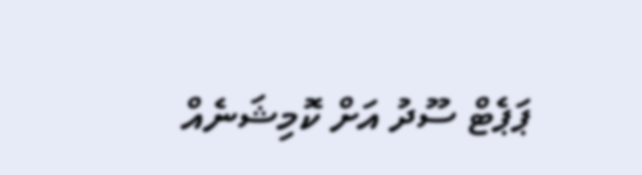ޕަޕެޓް ސޫދު އަށް ކޮމިޝަނެއް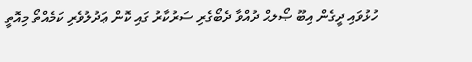ހުޅުވައި ދީގެން އިބޫ ޞޯލޙް ދުއްވާ ދެބޯގެރި ސަރުކާރު ގައި ކޮން ޢަދުލުވެރި ކަމެއްތޯ މިއޮތީ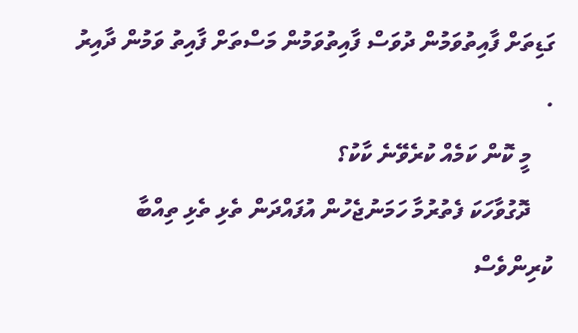ގަޑިތަށް ފާއިތުވަމުން ދުވަސް ފާއިތުވަމުން މަސްތަށް ފާއިތު ވަމުން ދާއިރު .
    މީ ކޮން ކަމެއް ކުރެވޭނެ ކާކު؟
    ދޮގުވާހަކަ ފެތުރުމާ ހަމަނުޖެހުން އުފައްދަން ތެޅި ތެޅި ތިއްބާ ކުރިންވެސް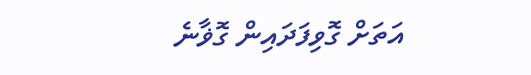އަތަށް ގޮވިފަދައިން ގޮޥާނެ